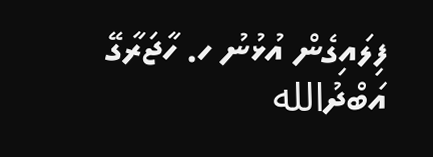ފިލައިގެން އުޅުނު ހ. ހާޖަރާގޭ އަބްދުالله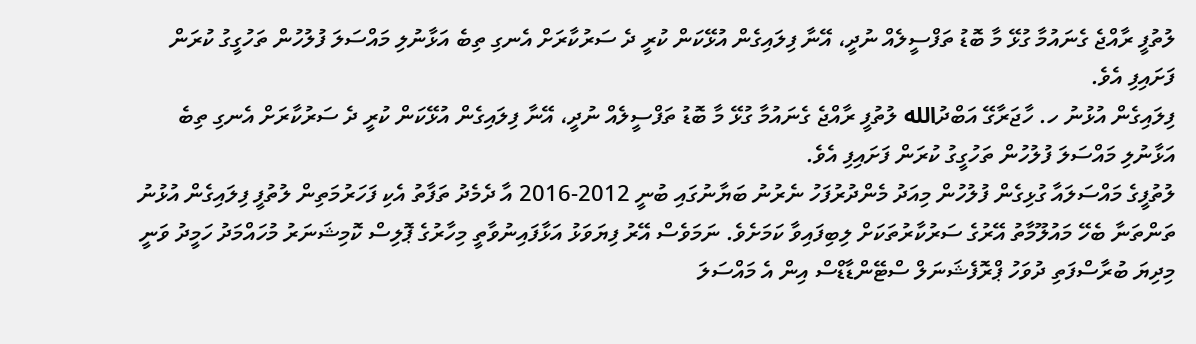ލުތުފީ ރާއްޖެ ގެނައުމާ ގުޅޭ މާ ބޮޑު ތަފްސީލެއް ނުދީ، އޭނާ ފިލައިގެން އުޅޭކަން ކުރީ ދެ ސަރުކާރަށް އެނގި ތިބެ އަޅާނުލި މައްސަލަ ފުލުހުން ތަހުގީގު ކުރަން ފަށައިފި އެވެ.
ފިލައިގެން އުޅުނު ހ. ހާޖަރާގޭ އަބްދުالله ލުތުފީ ރާއްޖެ ގެނައުމާ ގުޅޭ މާ ބޮޑު ތަފްސީލެއް ނުދީ، އޭނާ ފިލައިގެން އުޅޭކަން ކުރީ ދެ ސަރުކާރަށް އެނގި ތިބެ އަޅާނުލި މައްސަލަ ފުލުހުން ތަހުގީގު ކުރަން ފަށައިފި އެވެ.
ލުތުފީގެ މައްސަލައާ ގުޅިގެން ފުލުހުން މިއަދު މެންދުރުފަހު ނެރުނު ބަޔާނުގައި ބުނީ 2012-2016 އާ ދެމެދު ތަފާތު އެކި ފަހަރުމަތިން ލުތުފީ ފިލައިގެން އުޅުނު ތަންތަނާ ބެހޭ މައުލޫމާތު އޭރުގެ ސަރުކާރުތަކަށް ލިބިފައިވާ ކަމަށެވެ. ނަމަވެސް އޭރު ފިޔަވަޅު އަޅާފައިނުވާތީ މިހާރުގެ ޕޮލިސް ކޮމިޝަނަރު މުހައްމަދު ހަމީދު ވަނީ މިދިޔަ ބުރާސްފަތި ދުވަހު ޕްރޮފެޝަނަލް ސްޓޭންޑާޑްސް އިން އެ މައްސަލަ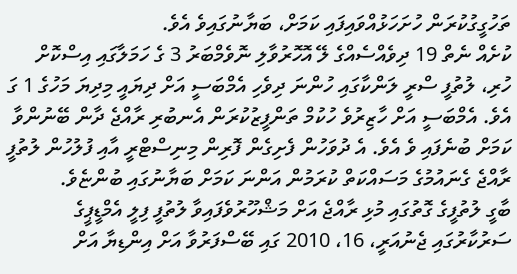ތަހުގީގުކުރަން ހުށަހަޅުއްވައިފައި ކަމަށް، ބަޔާނުގައިވެ އެވެ.
ކުށެއް ނެތް 19 ދިވެއްސެއްގެ ލޭ އޮހޮރުވާލި ނޮވެމްބަރު 3 ގެ ހަމަލާގައި އިސްކޮށް ހުރި، ލުތުފީ ސްރީ ލަންކާގައި ހުންނަ ދިވެހި އެމްބަސީ އަށް ދިޔައީ މިދިޔަ މަހުގެ 1 ގަ އެވެ. އެމްބަސީ އަށް ހާޒިރުވެ ހުކުމް ތަންފީޒުކުރަން އެނބުރި ރާއްޖެ ދާން ބޭނުންވާ ކަމަށް ބުނެފައި ވެ އެވެ. އެ ދުވަހުން ފެށިގެން ފޮރިން މިނިސްޓްރީ އާއި ފުލުހުން ލުތުފީ ރާއްޖެ ގެނައުމުގެ މަސައްކަތް ކުރަމުން އަންނަ ކަމަށް ބަޔާނުގައި ބުންޏެވެ.
ބާގީ ލުތުފީގެ ގޮތުގައި މުޅި ރާއްޖެ އަށް މަޝްހޫރުވެފައިވާ ލުތުފީ ފިލީ އެމްޑީޕީގެ ސަރުކާރުގައި ޖެނުއަރީ، 16، 2010 ގައި ބޭސްފަރުވާ އަށް އިންޑިޔާ އަށް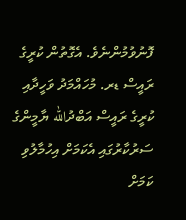ފޮނުވުމުންނެވެ. އެގޮތުން ކުރީގެ ރައީސް ޑރ. މުހައްމަދު ވަހީދާއި ކުރީގެ ރައީސް އަބްދުالله ޔާމީންގެ ސަރުކާރުގައި އެކަމަށް އިހުމާލުވި ކަމަށް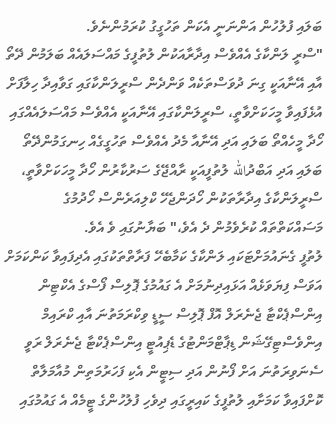ބަލައި ފުލުހުން އަންނަނީ އެކަން ތަހުގީގު ކުރަމުންނެވެ.
"ސްރީ ލަންކާގެ އެއްވެސް އިދާރާއަކުން ލުތުފީގެ މައްސަލައެއް ބަލަމުން ދޭތޯ އާއި އޭނާއަކީ ގިނަ ދުވަސްތަކެއް ވަންދެން ސްރީލަންކާގައި ގަވާއިދާ ހިލާފަށް އުޅެފައިވާ މީހަކަށްވާތީ، ސްރީލަންކާގައި އޭނާއަކީ އެއްވެސް މައްސަލައެއްގައި ހޯދާ މީހެއްތޯ ބަލައި އަދި އޭނާއާ މެދު އެއްވެސް ތަހުގީގެއް ހިނގަމުންދޭތޯ ބަލައި އަދި އަބްދުالله ލުތުފީއަކީ ރާއްޖޭގެ ސަރުކާރުން ހޯދާ މީހަކަށްވާތީ، ސްރީލަންކާގެ އިދާރާތަކުން ހޯދަންޖެހޭ ކްލިއަރެންސް ހޯދުމުގެ މަސައްކަތްތައް ކުރެވެމުން ދެ އެވެ،" ބަޔާނުގައި ވެ އެވެ.
ލުތުފީ ގެނައުމަށްޓަކައި ލަންކާގެ ކަމާބެހޭ ފަރާތްތަކުގައި އެދިފައިވާ ކަންކަމަށް އަވަސް ފިޔަވަޅެއް އަޅައިދިނުމަށް އެ ގައުމުގެ ޕޮލިސް ފޯސްގެ އެކްޓިން އިންސްޕެކްޓާ ޖެނެރަލް އޮފް ޕޮލިސް ސީޑީ ވިކްރަމަތުނަ އާއި ކްރައިމް އިންވެސްޓިގޭޝަން ޑިޕާޓްމަންޓުގެ ޑެޕިއުޓީ އިންސްޕެކްޓާ ޖެނެރަލް ރަވީ ސެނަވިރަތުނަ އަށް ފޯނުން އަދި ސިޓީން އެކި ފަހަރުމަތިން މުއާމަލާތް ކޮށްފައިވާ ކަމަށާއި ލުތުފީގެ ކައިރީގައި ދިވެހި ފުލުހުންގެ ޓީމެއް އެ ގައުމުގައި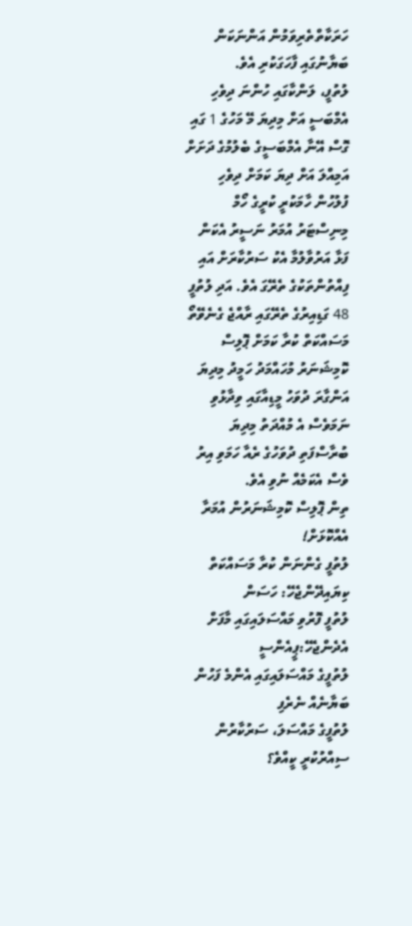ހަރަކާތްތެރިވަމުން އަންނަކަން ބަޔާނުގައި ފާހަގަކުރި އެވެ.
ލުތުފީ، ލަންކާގައި ހުންނަ ދިވެހި އެމްބަސީ އަށް މިދިޔަ މޭ މަހުގެ 1 ގައި ގޮސް އޭނާ އެމްބަސީގެ ބެލުމުގެ ދަށަށް އަމިއްލަ އަށް ދިޔަ ކަމަށް ދިވެހި ފުލުހުން ހާމަކުރީ ކުރީގެ ހޯމް މިނިސްޓަރު އުމަރު ނަސީރު އެކަން ފަޅާ އަރުވާލުމާ އެކު ސަރުކާރަށް އައި ފިއްތުންތަކުގެ ތެރޭގަ އެވެ. އަދި ލުތުފީ 48 ގަޑިއިރުގެ ތެރޭގައި ރާއްޖެ ގެނެވޭތޯ މަސައްކަތް ކުރާ ކަމަށް ޕޮލިސް ކޮމިޝަނަރު މުހައްމަދު ހަމީދު މިދިޔަ އަންގާރަ ދުވަހު މީޑިއާގައި ވިދާޅުވި ނަމަވެސް އެ މުއްދަތު މިދިޔަ ބުރާސްފަތި ދުވަހުގެ ރެއާ ހަމަވި އިރު ވެސް އެކަމެއް ނުވި އެވެ.
ތިން ޕޮލިސް ކޮމިޝަނަރުން އުމަރާ އެއްކޮޅަށް!
ލުތުފީ ގެންނަން ކުރާ މަސައްކަތް ކިޔައިދޭންޖެހޭ: ހަސަން
ލުތުފީ ފޮރުވި މައްސަލައިގައި މާފަށް އެދެންޖެހޭ:ޕީއެންސީ
ލުތުފީގެ މައްސަލައިގައި އެންމެ ފަހުން ބަޔާނެއް ނެރެފި
ލުތުފީގެ މައްސަލަ، ސަރުކާރުން ސިއްރުކުރީ ކީއްވެ؟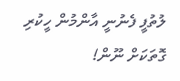ލުތުފީ ފެނުނީ އާންމުން ހީކުރި ގޮތަކަށް ނޫން!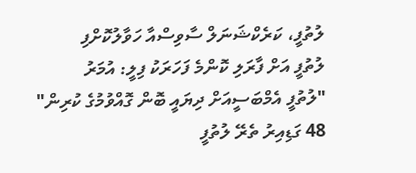ލުތުފީ، ކަރެކްޝަނަލް ސާވިސްއާ ހަވާލުކޮށްފި
ލުތުފީ އަށް ފާރަލި ކޮންމެ ފަހަރަކު ފިލީ: އުމަރު
"ލުތުފީ އެމްބަސީއަށް ދިޔައީ ބޮން ގޮއްވުމުގެ ކުރިން"
48 ގަޑިއިރު ތެރޭ ލުތުފީ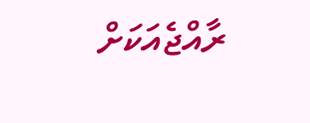ރާއްޖެއަކަށް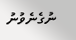ނުގެނެވުނު